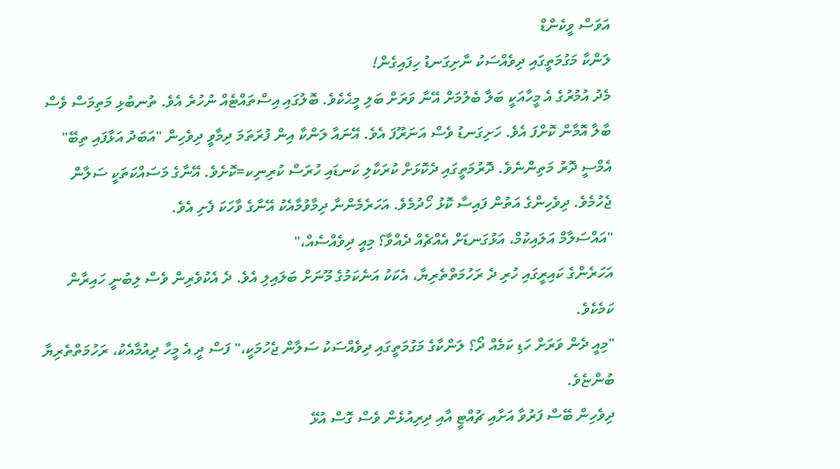އަވަސް ވީކެންޑް
ލަންކާ މަގުމަތީގައި ދިވެއްސަކު ނާށިގަނޑު ހިފައިގެން!
މެދު އުމުރުގެ އެ މީހާއަކީ ބަލާ ބެލުމަށް އޭނާ ވަރަށް ބަލި މީޙެކެވެ. ބޮލުގައި އިސްތައްޓެއް ނުހުރެ އެވެ. ތުނބުޅި މަތިމަސް ވެސް ބާލާ އޮމާން ކޮށްފަ އެވެ. ހަށިގަނޑު ވެސް އަނަރޫފަ އެވެ. އޭނައާ ލަންކާ އިން ފުރަތަމަ ދިމާވީ ދިވެހިން "އަބަދު އަޅާފައި ތިބޭ" އެމްސީ ދޮރު މަތިންނެވެ. ދޮރުމަތީގައި ދެކޮޅަށް ކުރަކާލި ކަނޑައި ހުރަސް ކުރިނިކ=ކޮށެވެ. އޭނާގެ މަސައްކަތަކީ ސަލާން ޖެހުމެވެ. ދިވެހިންގެ އަތުން ފައިސާ ކޮޅު ހޯދުމެވެ. އަހަރެމެންނާ ދިމާވުމާއެކު އޭނާގެ ވާހަކަ ފެށި އެވެ.
"އައްސަލާމް އަލައިކުމް، އަޅުގަނޑަށް އެއްޗެއް ދެއްވާ؟ މިއީ ދިވެއްސެއް،"
އަހަރެންގެ ކައިރީގައި ހުރި ދެ ރަހުމަތްތެރިޔާ، އެކަކު އަނެކަމުގެ މޫނަށް ބަލައިލި އެވެ. ދެ އެކުވެރިން ވެސް ލިބުނީ ހައިރާން ކަމެކެވެ.
"މިއީ ދެން ވަރަށް ހަޑި ކަމެއް ދޯ؟ ލަންކާގެ މަގުމަތީގައި ދިވެއްސަކު ސަލާން ޖެހުމަކީ،" ފަސް ދީ އެ މީހާ ދިއުމާއެކު، ރަހުމަތްތެރިޔާ ބުންޏެވެ.
ދިވެހިން ބޭސް ފަރުވާ އަށާއި ޗުއްޓީ އާއި ދިރިއުޅެން ވެސް ގޮސް އުޅޭ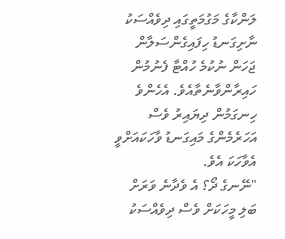ލަންކާގެ މަގުމަތީގައި ދިވެއްސަކު ނާށިގަނޑު ހިފައިގެންސަލާން ޖަހަން ނުކުމެ ހުއްޓާ ފެނުމުން ހައިރާންވާނެތާއެވެ. އެހެންވެ ހިނގަމުން ދިޔައިރު ވެސް އަހަރެމެންގެ މައިގަނޑު ވާހަކައަށްވީ އެވާހަކަ އެވެ.
"ނޭނގެ ދޯ؟ އެ ވެދާނެ ވަރަށް ބަލި މީހަކަށް ވެސް ދިވެއްސަކު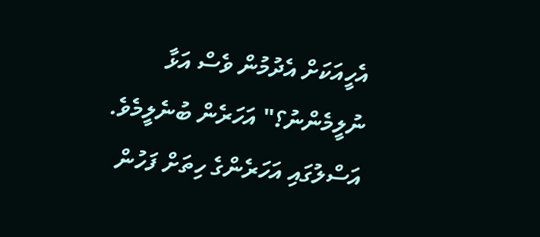އެހީއަކަށް އެދުމުން ވެސް އަޅާ ނުލީމެންނު؟" އަހަރެން ބުނެލީމެވެ. އަސްލުގައި އަހަރެންގެ ހިތަށް ފަހުން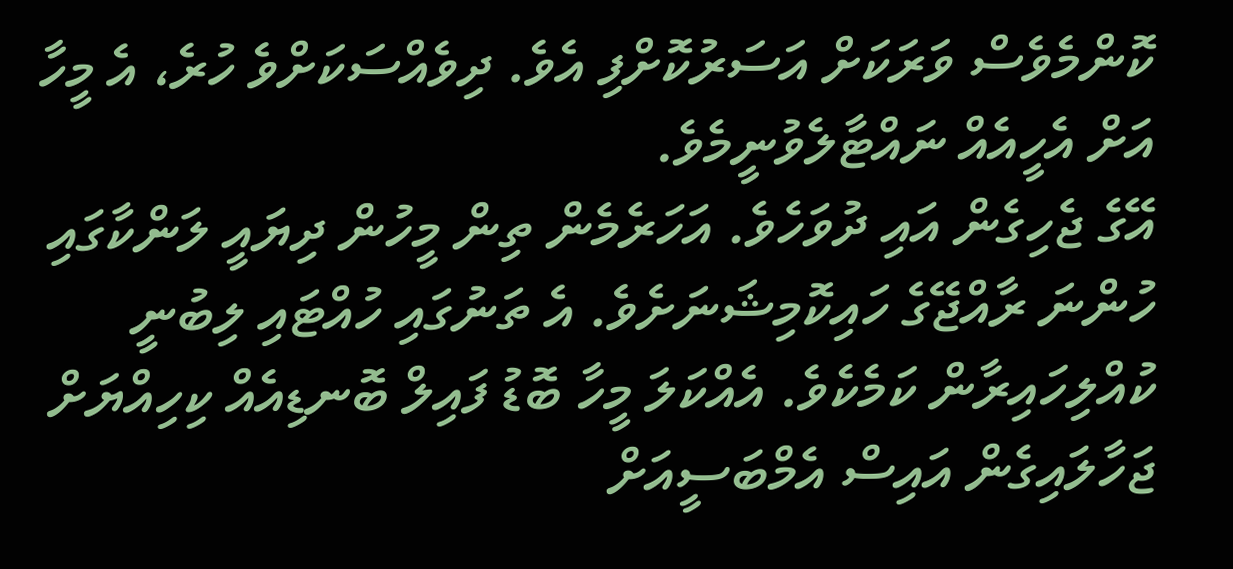ކޮންމެވެސް ވަރަކަށް އަސަރުކޮށްފި އެވެ. ދިވެއްސަކަށްވެ ހުރެ، އެ މީހާ އަށް އެހީއެއް ނައްޓާލެވުނީމެވެ.
އޭގެ ޖެހިގެން އައި ދުވަހެވެ. އަހަރެމެން ތިން މީހުން ދިޔައީ ލަންކާގައި ހުންނަ ރާއްޖޭގެ ހައިކޮމިޝަނަށެވެ. އެ ތަނުގައި ހުއްޓައި ލިބުނީ ކުއްލިހައިރާން ކަމެކެވެ. އެއްކަލަ މީހާ ބޮޑު ފައިލް ބޮނޑިއެއް ކިހިއްޔަށް ޖަހާލައިގެން އައިސް އެމްބަސީއަށް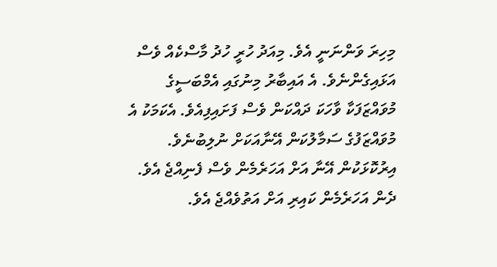މިހިރަ ވަންނަނީ އެވެ. މިއަދު ހުރީ ހުދު މާސްކެއް ވެސް އަޅައިގެންނެވެ. އެ އައިބާރު މިނުގައި އެމްބަސީގެ މުވައްޒަފަކާ ވާހަކަ ދައްކަން ވެސް ފަށައިފިއެވެ. އެކަމަކު އެ މުވައްޒަފުގެ ސަމާލުކަން އޭނާއަކަށް ނުލިބުނެވެ. އިރުކޮޅަކުން އޭނާ އަށް އަހަރެމެން ވެސް ފެނިއްޖެ އެވެ. ދެން އަހަރެމެން ކައިރި އަށް އަތުވެއްޖެ އެވެ.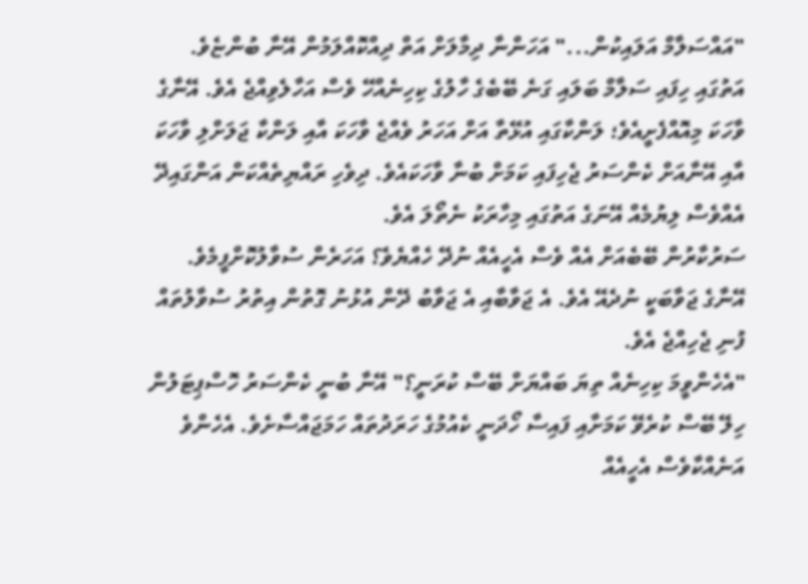"އައްސަލާމް އަލައިކުން..." އަހަންނާ ދިމާލަށް އަތް ދިއްކޮއްލަމުން އޭނާ ބުންޏެވެ.
އަތުގައި ހިފައި ސަލާމް ބަލައި ގަނެ ބޭބެގެ ހާލުގެ ކިހިނެއްހޭ ވެސް އަހާލެވިއްޖެ އެވެ. އޭނާގެ ވާހަކަ މިއޮއްފެށީއެވެ؛ ލަންކާގައި އުޅޭތާ އަށް އަހަރު ވެއްޖެ ވާހަކަ އާއި ލަންކާ ޖަލަށްލި ވާހަކަ އާއި އޭނާއަށް ކެންސަރު ޖެހިފައި ކަމަށް ބުނާ ވާހަކައެވެ. ދިވެހި ރައްޔިތެއްކަން އަންގައިދޭ އެއްވެސް ލިޔުމެއް އޭނަގެ އަތުގައި މިހާރަކު ނެތޯލަ އެވެ.
ސަރުކާރުން ބޭބެއަށް އެއް ވެސް އެހީއެއް ނުދޭ ހެއްޔެވެ؟ އަހަރެން ސުވާލުކޮށްފީމެވެ. އޭނާގެ ޖަވާބަކީ ނުދެއޭ އެވެ. އެ ޖަވާބާއި އެ ޖަވާބު ދޭން އުޅުނު ގޮތުން އިތުރު ސުވާލުތައް ފުނި ޖެހިއްޖެ އެވެ.
"އެހެންވީމަ ކިހިނެއް ތިޔަ ބައްޔަށް ބޭސް ކުރަނީ؟" އޭނާ ބުނީ ކެންސަރު ހޮސްޕިޓަލުން ހިލޭ ބޭސް ކުރެވޭ ކަމަށާއި ފައިސާ ހޯދަނީ ކެއުމުގެ ހަރަދުތައް ހަމަޖައްސާށެވެ. އެހެންވެ އަނެއްކާވެސް އެހީއެއް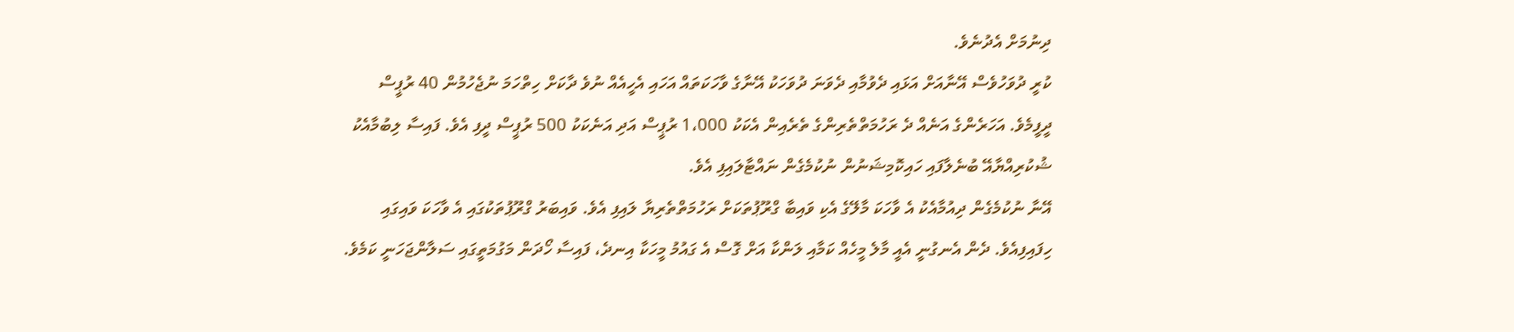ދިނުމަށް އެދުނެވެ.
ކުރީ ދުވަހުވެސް އޭނާއަށް އަޅައި ދެވުމާއި ދެވަނަ ދުވަހަކު އޭނާގެ ވާހަކަތައް އަހައި އެހީއެއް ނުވެ ދާކަށް ހިތްހަމަ ނުޖެހުމުން 40 ރުޕީސް ދީފީމެވެ. އަހަރެންގެ އަނެއް ދެ ރަހުމަތްތެރިންގެ ތެރެއިން އެކަކު 1،000 ރުޕީސް އަދި އަނެކަކު 500 ރުޕީސް ދީފި އެވެ. ފައިސާ ލިބުމާއެކު ޝުކުރިއްޔާއޭ ބުނެލާފައި ހައިކޮމިޝަނުން ނުކުމެގެން ނައްޓާލައިފި އެވެ.
އޭނާ ނުކުމެގެން ދިއުމާއެކު އެ ވާހަކަ މާލޭގެ އެކި ވައިބާ ގްރޫޕުތަކަށް ރަހުމަތްތެރިޔާ ލައިފި އެވެ. ވައިބަރު ގްރޫޕުތަކުގައި އެ ވާހަކަ ވައިގައި ހިފައިފިއެވެ. ދެން އެނގުނީ އެއީ މާލެ މީހެއް ކަމާއި ލަންކާ އަށް ގޮސް އެ ގައުމު މީހަކާ އިނދެ، ފައިސާ ހޯދަން މަގުމަތީގައި ސަލާންޖަހަނީ ކަމެވެ.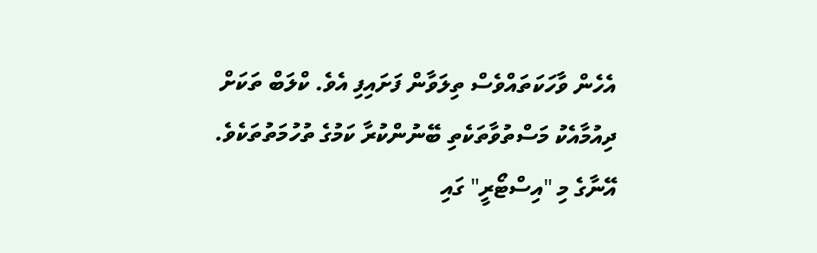އެހެން ވާހަކަތައްވެސް ތިލަވާން ފަށައިފި އެވެ. ކްލަބް ތަކަށް ދިއުމާއެކު މަސްތުވާތަކެތި ބޭނުންކުރާ ކަމުގެ ތުހުމަތުތަކެވެ.
އޭނާގެ މި "އިސްޓޯރީ" ގައި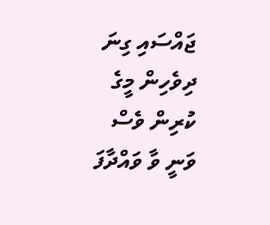ޖައްސައި ގިނަ ދިވެހިން މީގެ ކުރިން ވެސް ވަނީ ވާ ވައްދާފަ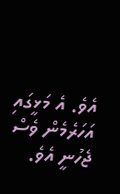އެވެ. އެ މަޅީގައި އަހަރެމެން ވެސް ޖެހުނީ އެވެ.